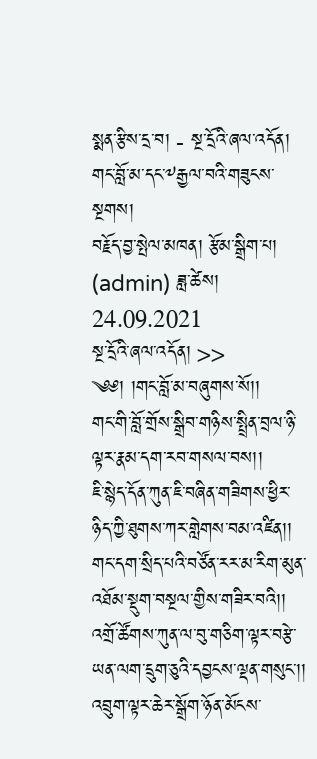སྨན་རྩིས་དྲ་བ། - སྔ་དྲོའི་ཞལ་འདོན།
གང་བློ་མ་དང་༸རྒྱལ་བའི་གཟུངས་སྔགས།
བརྗོད་བྱ་སྤེལ་མཁན། རྩོམ་སྒྲིག་པ། (admin) ཟླ་ཚེས། 24.09.2021
སྔ་དྲོའི་ཞལ་འདོན། >>
༄༅། །གང་བློ་མ་བཞུགས་སོ།།
གང་གི་བློ་གྲོས་སྒྲིབ་གཉིས་སྤྲིན་བྲལ་ཉི་ལྟར་རྣམ་དག་རབ་གསལ་བས།།
ཇི་སྙེད་དོན་ཀུན་ཇི་བཞིན་གཟིགས་ཕྱིར་ཉིད་ཀྱི་ཐུགས་ཀར་གླེགས་བམ་འཛིན།།
གང་དག་སྲིད་པའི་བཙོན་རར་མ་རིག་མུན་འཐོམ་སྡུག་བསྔལ་གྱིས་གཟིར་བའི།།
འགྲོ་ཚོགས་ཀུན་ལ་བུ་གཅིག་ལྟར་བརྩེ་ཡན་ལག་དྲུག་ཅུའི་དབྱངས་ལྡན་གསུང་།།
འབྲུག་ལྟར་ཆེར་སྒྲོག་ཉོན་མོངས་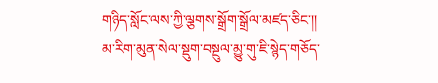གཉིད་སློང་ལས་ཀྱི་ལྕགས་སྒྲོག་སྒྲོལ་མཛད་ཅིང་།།
མ་རིག་མུན་སེལ་སྡུག་བསྔུལ་མྱུ་གུ་ཇི་སྙེད་གཅོད་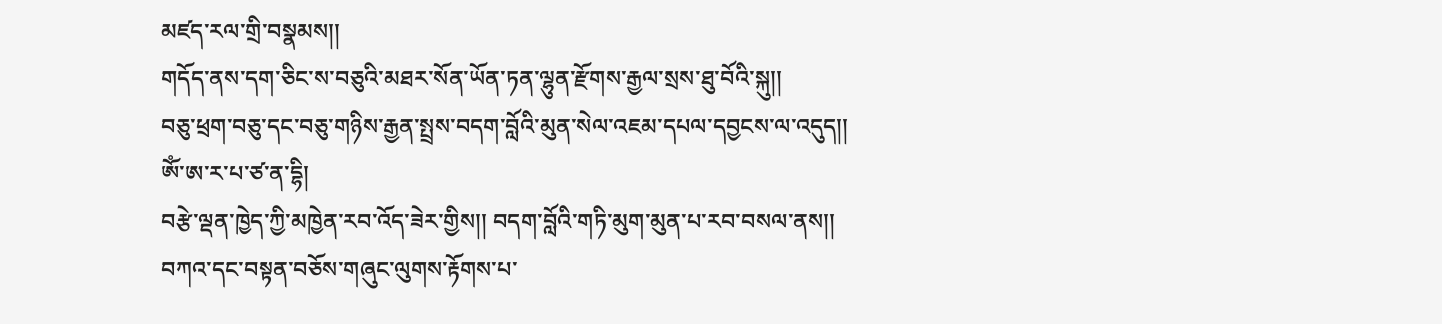མཛད་རལ་གྲི་བསྣམས།།
གདོད་ནས་དག་ཅིང་ས་བཅུའི་མཐར་སོན་ཡོན་ཏན་ལྷུན་རྫོགས་རྒྱལ་སྲས་ཐུ་བོའི་སྐུ།།
བཅུ་ཕྲག་བཅུ་དང་བཅུ་གཉིས་རྒྱན་སྤྲས་བདག་བློའི་མུན་སེལ་འཇམ་དཔལ་དབྱངས་ལ་འདུད།།
ཨོཾ་ཨ་ར་པ་ཙ་ན་དྷི།
བརྩེ་ལྡན་ཁྱེད་ཀྱི་མཁྱེན་རབ་འོད་ཟེར་གྱིས།། བདག་བློའི་གཏི་མུག་མུན་པ་རབ་བསལ་ནས།།
བཀའ་དང་བསྟན་བཅོས་གཞུང་ལུགས་རྟོགས་པ་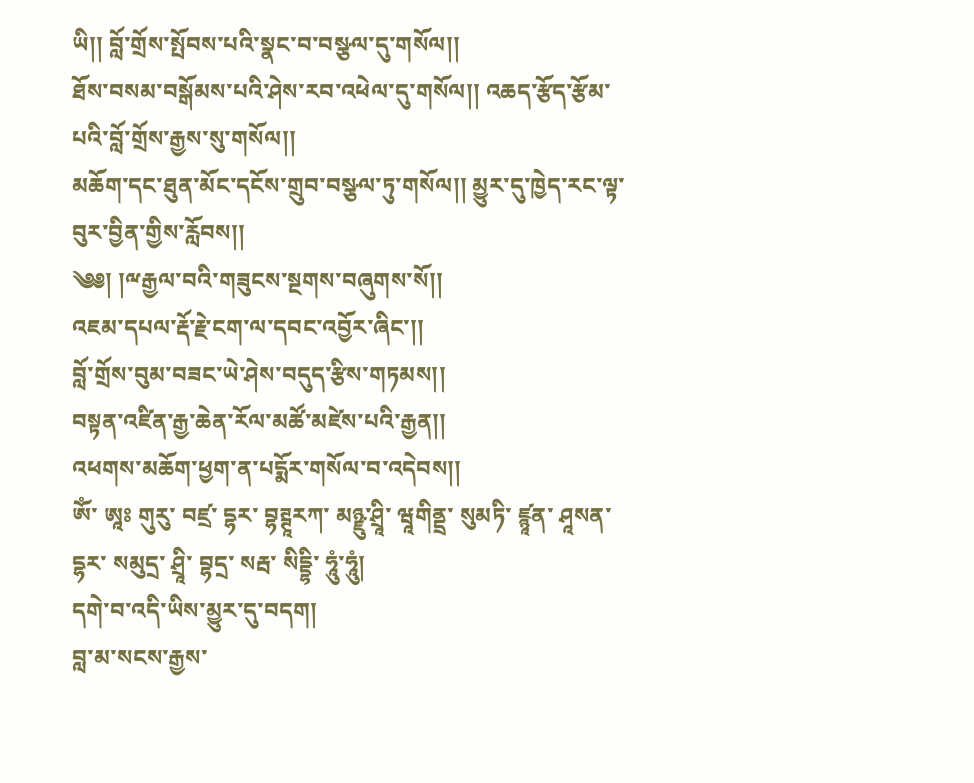ཡི།། བློ་གྲོས་སྤོབས་པའི་སྣང་བ་བསྩལ་དུ་གསོལ།།
ཐོས་བསམ་བསྒོམས་པའི་ཤེས་རབ་འཕེལ་དུ་གསོལ།། འཆད་རྩོད་རྩོམ་པའི་བློ་གྲོས་རྒྱས་སུ་གསོལ།།
མཆོག་དང་ཐུན་མོང་དངོས་གྲུབ་བསྩལ་ཏུ་གསོལ།། མྱུར་དུ་ཁྱེད་རང་ལྟ་བུར་བྱིན་གྱིས་རློབས།།
༄༅། །ྋརྒྱལ་བའི་གཟུངས་སྔགས་བཞུགས་སོ།།
འཇམ་དཔལ་རྡོ་རྗེ་ངག་ལ་དབང་འབྱོར་ཞིང་།།
བློ་གྲོས་བུམ་བཟང་ཡེ་ཤེས་བདུད་རྩིས་གཏམས།།
བསྟན་འཛིན་རྒྱ་ཆེན་རོལ་མཚོ་མཛེས་པའི་རྒྱན།།
འཕགས་མཆོག་ཕྱག་ན་པདྨོར་གསོལ་བ་འདེབས།།
ཨོཾ་ ཨཱཿ གུརུ་ བཛྲ་ དྷར་ བྷཊྚཱརཀ་ མཉྫུ་ཤྲཱི་ ཝཱགིནྡྲ་ སུམཏི་ ཛྙཱན་ ཤཱསན་ དྷར་ སམུདྲ་ ཤྲཱི་ བྷདྲ་ སརྦ་ སིདྡྷི་ ཧཱུཾ་ཧཱུཾ།
དགེ་བ་འདི་ཡིས་མྱུར་དུ་བདག།
བླ་མ་སངས་རྒྱས་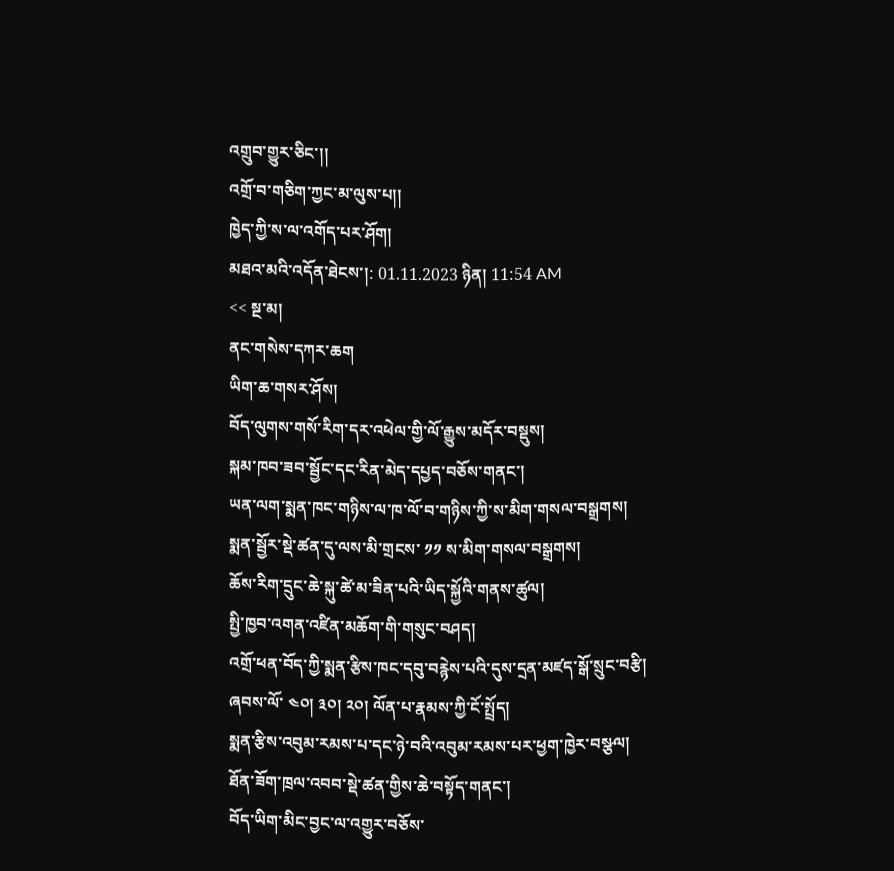འགྲུབ་གྱུར་ཅིང་།།
འགྲོ་བ་གཅིག་ཀྱང་མ་ལུས་པ།།
ཁྱེད་ཀྱི་ས་ལ་འགོད་པར་ཤོག།
མཐའ་མའི་འདོན་ཐེངས་།: 01.11.2023 ཉིན། 11:54 AM
<< སྔ་མ།
ནང་གསེས་དཀར་ཆག
ཡིག་ཆ་གསར་ཤོས།
བོད་ལུགས་གསོ་རིག་དར་འཕེལ་གྱི་ལོ་རྒྱུས་མདོར་བསྡུས།
སྐམ་ཁབ་ཟབ་སྦྱོང་དང་རིན་མེད་དཔྱད་བཅོས་གནང་།
ཡན་ལག་སྨན་ཁང་གཉིས་ལ་ཁ་ལོ་བ་གཉིས་ཀྱི་ས་མིག་གསལ་བསྒྲགས།
སྨན་སྦྱོར་སྡེ་ཚན་དུ་ལས་མི་གྲངས་ ༡༡ ས་མིག་གསལ་བསྒྲགས།
ཆོས་རིག་དྲུང་ཆེ་སྐུ་ཚེ་མ་ཟིན་པའི་ཡིད་སྐྱོའི་གནས་ཚུལ།
སྤྱི་ཁྱབ་འགན་འཛིན་མཆོག་གི་གསུང་བཤད།
འགྲོ་ཕན་བོད་ཀྱི་སྨན་རྩིས་ཁང་དབུ་བརྙེས་པའི་དུས་དྲན་མཛད་སྒོ་སྲུང་བརྩི།
ཞབས་ལོ་ ༤༠། ༣༠། ༢༠། ལོན་པ་རྣམས་ཀྱི་ངོ་སྤྲོད།
སྨན་རྩིས་འབུམ་རམས་པ་དང་ཉེ་བའི་འབུམ་རམས་པར་ཕྱག་ཁྱེར་བསྩལ།
ཐོན་ཟོག་ཁྲལ་འབབ་སྡེ་ཚན་གྱིས་ཆེ་བསྟོད་གནང་།
བོད་ཡིག་མིང་བྱང་ལ་འགྱུར་བཅོས་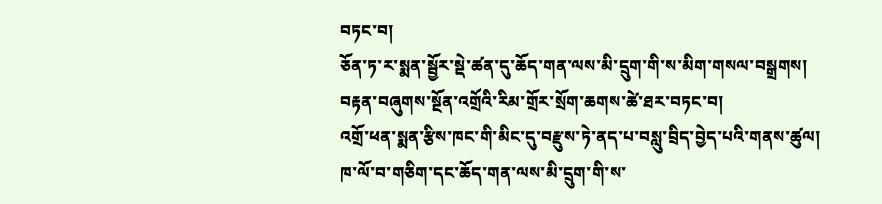བཏང་བ།
ཅོན་ཏ་ར་སྨན་སྦྱོར་སྡེ་ཚན་དུ་ཆོད་གན་ལས་མི་དྲུག་གི་ས་མིག་གསལ་བསྒྲགས།
བརྟན་བཞུགས་སྔོན་འགྲོའི་རིམ་གྲོར་སྲོག་ཆགས་ཚེ་ཐར་བཏང་བ།
འགྲོ་ཕན་སྨན་རྩིས་ཁང་གི་མིང་དུ་བརྫུས་ཏེ་ནད་པ་བསླུ་བྲིད་བྱེད་པའི་གནས་ཚུལ།
ཁ་ལོ་བ་གཅིག་དང་ཆོད་གན་ལས་མི་དྲུག་གི་ས་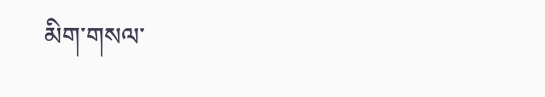མིག་གསལ་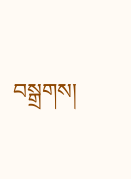བསྒྲགས།